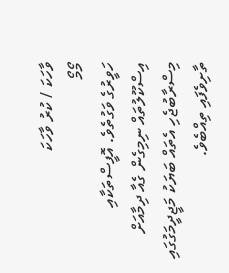ވާހަކަ / ކުރު ވާހަކަ
މޯމޯ
ހަވީރުގެ ވަގުތެވެ. އޮފީސްތަކާއި އިސްކޫލުތައް ނިމިގެން ގެއާ ދިމާއަށް މިސްރާބުޖެހި އެތައް ބަޔަކު މަޖީދީމަގުގައި ތާށިވެފައި ތިއްބެވެ.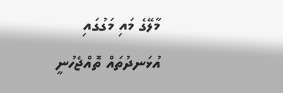މާލޭގެ މައި މަގުގައި އުޅަނދުތައް ތޮއްޖެހުނީ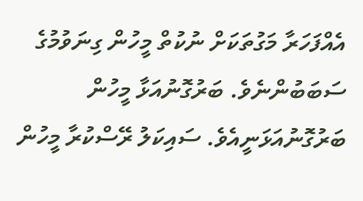އެއްފަހަރާ މަގުތަކަށް ނުކުތް މީހުން ގިނަވުމުގެ ސަބަބުންނެވެ. ބަރުގޮނުއަޅާ މީހުން ބަރުގޮނުއަޅަނީއެވެ. ސައިކަލު ރޭސްކުރާ މީހުން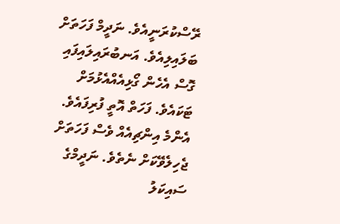ރޭސްކުރަނީއެވެ. ނަދީމް ފަހަތަށް ބަލައިލިއެވެ. އަނބުރައިލައިފައި ގޮސް އެހެން ގޯޅިއެއްއެޅުމަށް ޓަކައެވެ. ފަހަތް އޮތީ ފުރިފައެވެ. އެންމެ އިންޗިއެއް ވެސް ފަހަތަށް ޖެހިލެވޭކަށް ނެތެވެ. ނަދީމްގެ ސައިކަލު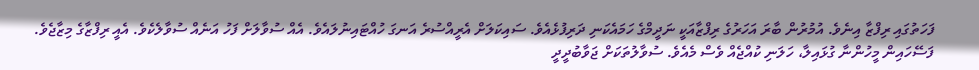ފަހަތުގައި ރިފްޒާ އިނެވެ. އުމުރުން ބާރަ އަހަރުގެ ރިފްޒާއަކީ ނަދީމްގެ ހަމައެކަނި ދަރިފުޅެއެވެ. ސައިކަލަށް އެރީއްސުރެ އަނގަ ހުއްޓައިނުލައެވެ. އެއް ސުވާލަށް ފަހު އަނެއް ސުވާލެކެވެ. އެއީ ރިފްޒާގެ މިޒާޖެވެ. ފަސޭހައިން މީހުންނާ ގުޅައިލާ، ހަލަނި ކުއްޖެއް ވެސް މެއެވެ. ސުވާލުތަކަށް ޖަވާބުދީދީ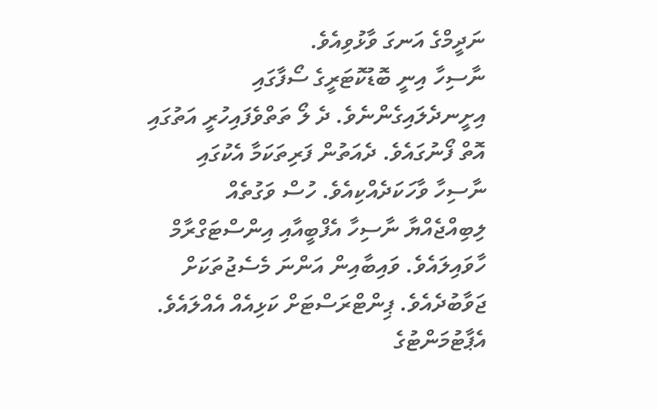ނަދީމްގެ އަނގަ ވާޅުވިއެވެ.
ނާސިހާ އިނީ ބޮޑުކޮޓަރީގެ ސޯފާގައި އިށީނދެލައިގެންނެވެ. ދެ ލޯ ތަތްވެފައިހުރީ އަތުގައި އޮތް ފޯނުގައެވެ. ދެއަތުން ފަރިތަކަމާ އެކުގައި ނާސިހާ ވާހަކަދެއްކިއެވެ. ހުސް ވަގުތެއް ލިބިއްޖެއްޔާ ނާސިހާ އެފްބީއާއި އިންސްޓަގްރާމް ހާވައިލައެވެ. ވައިބާއިން އަންނަ މެސެޖުތަކަށް ޖަވާބުދެއެވެ. ޕިންޓްރަސްޓަށް ކަޅިއެއް އެއްލައެވެ. އެޕާޓުމަންޓުގެ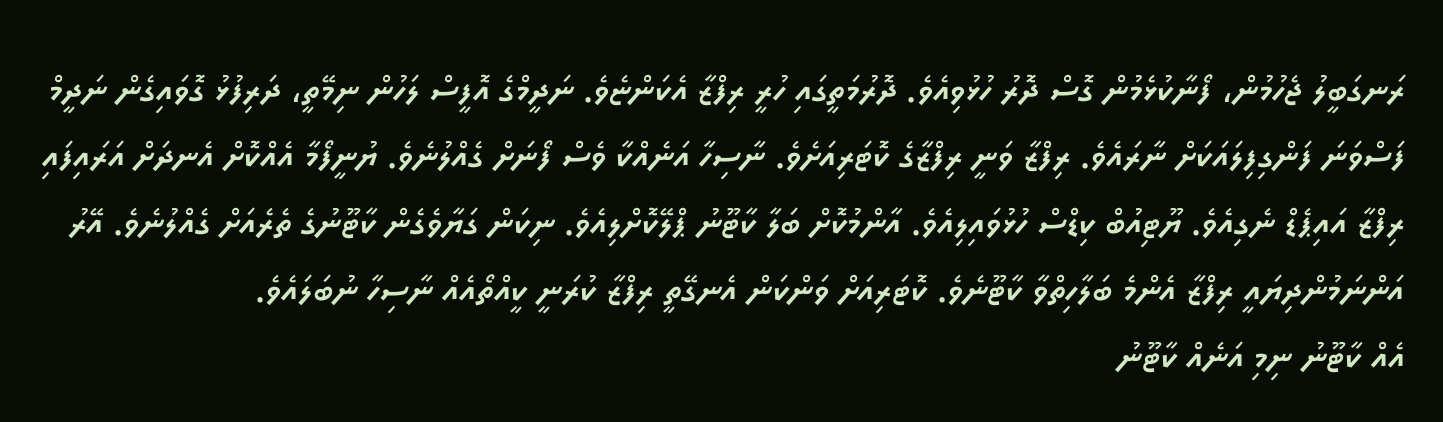ރަނގަބީލު ޖެހުމުން، ފޯނާކުޅެމުން ގޮސް ދޮރު ހުޅުވިއެވެ. ދޮރުމަތީގައި ހުރީ ރިފްޒާ އެކަންޏެވެ. ނަދީމްގެ އޮފީސް ލަހުން ނިމޭތީ، ދަރިފުޅު ގޮވައިގެން ނަދީމް ފަސްވަނަ ފަންގިފިލައަކަށް ނާރައެވެ. ރިފްޒާ ވަނީ ރިފްޒާގެ ކޮޓަރިއަށެވެ. ނާސިހާ އަނެއްކާ ވެސް ފޯނަށް ގެއްލުނެވެ. ޔުނީފޯމާ އެއްކޮށް އެނދަށް އަރައިފައި ރިފްޒާ އައިޕެޑް ނެގިއެވެ. ޔޫޓިއުބް ކިޑްސް ހުޅުވައިލިއެވެ. އާންމުކޮށް ބަލާ ކާޓޫނު ޕްލޭކޮށްލިއެވެ. ނިކަން ގަޔާވެގެން ކާޓޫނުގެ ތެރެއަށް ގެއްލުނެވެ. އޭރު އަންނަމުންދިޔައީ ރިފްޒާ އެންމެ ބަލާހިތްވާ ކާޓޫނެވެ. ކޮޓަރިއަށް ވަންކަން އެނގޭތީ ރިފްޒާ ކުރަނީ ކީއްތޯއެއް ނާސިހާ ނުބަލައެވެ.
އެއް ކާޓޫނު ނިމި އަނެއް ކާޓޫނު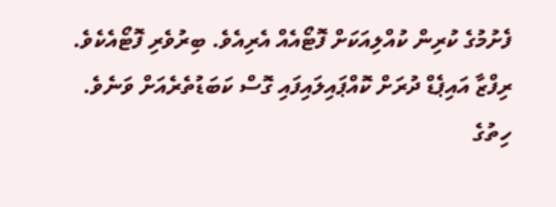ފެށުމުގެ ކުރިން ކުއްލިއަކަށް ފޮޓޯއެއް އެރިއެވެ. ބިރުވެރި ފޮޓޯއެކެވެ. ރިފްޒާ އައިޕެޑް ދުރަށް ކޮއްޕައިލައިފައި ގޮސް ކަބަޑުތެރެއަށް ވަނެވެ. ހިތުގެ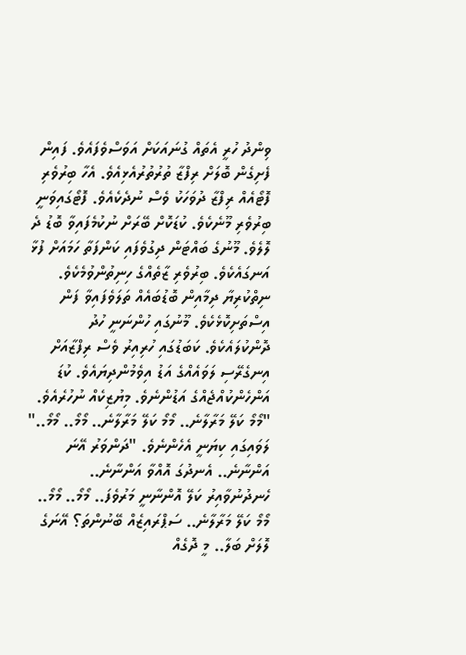ވިންދު ހުރީ އެތައް ގުނައަކަށް އަވަސްވެފައެވެ. ފައިން ފެށިގެން ބޮލަށް ރިފްޒާ ތުރުތުރުއެޅިއެވެ. އެހާ ބިރުވެރި ފޮޓޯއެއް ރިފްޒާ ދުވަހަކު ވެސް ނުދެކެއެވެ. ފޮޓޯގައިވަނީ ބިރުވެރި މޫނެކެވެ. ކުޑަކޮށް ބޭރަށް ނުކުމެފައިވާ ބޮޑު ދެ ލޮލެވެ. މޫނުގެ ބައްޓަން ދިގުވެފައި ކަންފަތާ ހަމައަށް ފުޅާ އަނގައެކެވެ. ބިރުވެރި ޒާތެއްގެ ހިނިތުންވުމެކެވެ. ނިތްކުރިޔާ ދިމާއިން ބޮޑުބައެއް ތަލަވެފައިވާ ފަން އިސްތަށިކޮޅެކެވެ. މޫނުގައި ހުންނަނީ ހުދު ދޮންކުލައެކެވެ. ކަބަޑުގައި ހުރިއިރު ވެސް ރިފްޒާއަށް އިނގެރޭސި ލަވައެއްގެ އަޑު އިވެމުންދިޔައެވެ. ކުޑަ އަންހެންކުއްޖެއްގެ އަޑުންނެވެ. މިޔުޒިކެއް ނުހުރެއެވެ.
"މޯމޯ ކަލޭ މަރާލާނެ.. މޯމޯ ކަލޭ މަރާލާނެ.. މޯމޯ.. މޯމޯ.." ލަވައިގައި ކިޔަނީ އެހެންނެވެ. "ދަންވަރު އޭނަ އަންނާނެ.. އެނދުގަ އޮއްވާ އަންނާނެ.. ހެނދުނުވާއިރު ކަލޭ އޮންނާނީ މަރުވެފަ.. މޯމޯ.. މޯމޯ.. މޯމޯ ކަލޭ މަރާލާނެ.. ސަޕްރައިޒެއް ބޭނުންތަ؟ އޭނަގެ ލޮލަށް ބަލާ.. މީ ދޮގެއް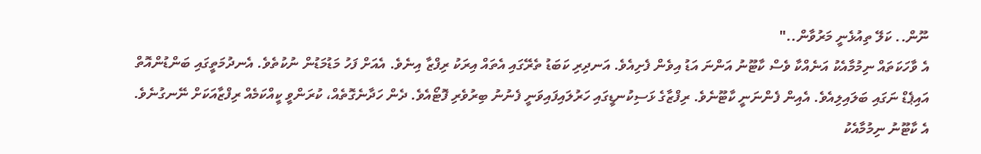ނޫން.. ކަލޭ ތިއުޅެނީ މަރުވާން.."
އެ ވާހަކަތައް ނިމުމާއެކު އަނެއްކާ ވެސް ކާޓޫނު އަންނަ އަޑު އިވެން ފެށިއެވެ. އަނދިރި ކަބަޑު ތެރޭގައި އެތައް އިރަކު ރިފްޒާ އިނެވެ. އެއަށް ފަހު މަޑުމަޑުން ނުކުތެވެ. އެނދުމަތީގައި ބަންޑުންއޮތް އައިޕެޑް ނަގައި ބަލައިލިއެވެ. އެއިން ފެންނަނީ ކާޓޫނެވެ. ރިފްޒާގެ ޅަސިކުނޑީގައި ހަރުލައިފައިވަނީ ފެނުނު ބިރުވެރި ފޮޓޯއެވެ. ދެން ހަދާނެގޮތެއް، ކުރަންވީ ކީއްކަމެއް ރިފްޒާއަކަށް ނޭނގުނެވެ. އެ ކާޓޫނު ނިމުމާއެކު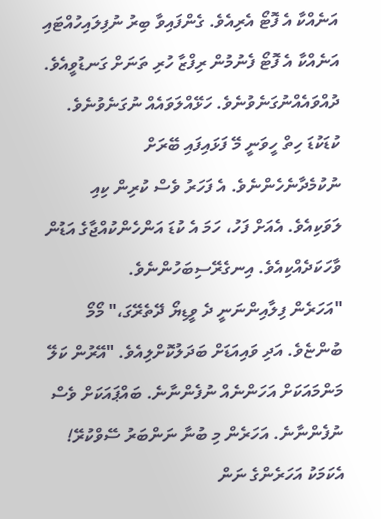އަނެއްކާ އެ ފޮޓޯ އެރިއެވެ. ގެންފައިވާ ބިރު ނުފިލައިހުއްޓައި އަނެއްކާ އެ ފޮޓޯ ފެނުމުން ރިފްޒާ ހުރި ތަނަށް ގަނޑުވީއެވެ. ދުއްވައެއްނުގަނެވުނެވެ. ހަޅޭއްލަވައެއް ނުގަނެވުނެވެ. ކުޑަކުޑަ ހިތް ހީވަނީ މޭ ފަޅައިފައި ބޭރަށް ނުކުމެދާނެހެންނެވެ. އެ ފަހަރު ވެސް ކުރިން ކިއި ލަވަކިއެވެ. އެއަށް ފަހު، ހަމަ އެ ކުޑަ އަންހެންކުއްޖާގެ އަޑުން ވާހަކަދެއްކިއެވެ. އިނގެރޭސިބަހުންނެވެ.
"އަހަރެން ފިލާއިންނަނީ ދެ ވީޑިޔޯ ދޭތެރޭގަ،" މޯމޯ ބުންޏެވެ. އަދި ވައިއަޑަށް ބަދަލުކޮށްލިއެވެ. "އޭރުން ކަލޭ މަންމައަކަށް އަހަންނެއް ނުފެންނާނެ. ބައްޕައަކަށް ވެސް ނުފެންނާނެ. އަހަރެން މި ބުނާ ނަންބަރު ސޭވްކުރޭ! އެކަމަކު އަހަރެންގެ ނަން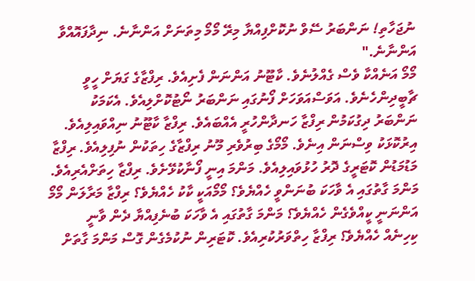ނުޖަހާތި! ނަންބަރު ސޭވް ނުކޮށްފިއްޔާ މިރޭ މޯމޯ މިތަނަށް އަންނާނެ. ނިދާފައޮއްވާ އަންނާނެ."
މޯމޯ އަނެއްކާ ވެސް ގެއްލުނެވެ. ކާޓޫނު އަންނަން ފެށިއެވެ. ރިފްޒާގެ ގަޔަށް ހީވީ ޗާބީދިންހެނެވެ. އަވަސްއަވަހަށް ފޯނުގައި ނަންބަރު ނޯޓުކޮށްލިއެވެ. އެކަމަކު ނަންބަރު ދިގުކަމުން ރިފްޒާ ހަނދާންހުރީ އެއްބައެވެ. ރިފްޒާ ކާޓޫނު ނިއްވައިލިއެވެ. އިރުކޮޅަކު ވިސްނަން އިނެވެ. މޯމޯގެ ބިރުވެރި މޫނު ރިފްޒާގެ ހިތަކުން ނުފިލިއެވެ. ރިފްޒާ މަޑުމަޑުން ކޮޓަރީގެ ދޮރު ހުޅުވައިލިއެވެ. މަންމަ އިނީ ފޯނާކުޅޭށެވެ. ރިފްޒާ ހިތަށްއެރިއެވެ. މަންމަ ގާތުގައި އެ ވާހަކަ ބުނަންވީ ހެއްޔެވެ؟ މޯމޯއަކީ ކާކު ހެއްޔެވެ؟ ރިފްޒާ މަރާލަން މޯމޯ އަންނަނީ ކީއްވެގެން ހެއްޔެވެ؟ މަންމަ ގާތުގައި އެ ވާހަކަ ބުނެފިއްޔާ ދެން ވާނީ ކިހިނެއް ހެއްޔެވެ؟ ރިފްޒާ ހިތްވަރުކުރިއެވެ. ކޮޓަރިން ނުކުމެގެން ގޮސް މަންމަ ގާތަށް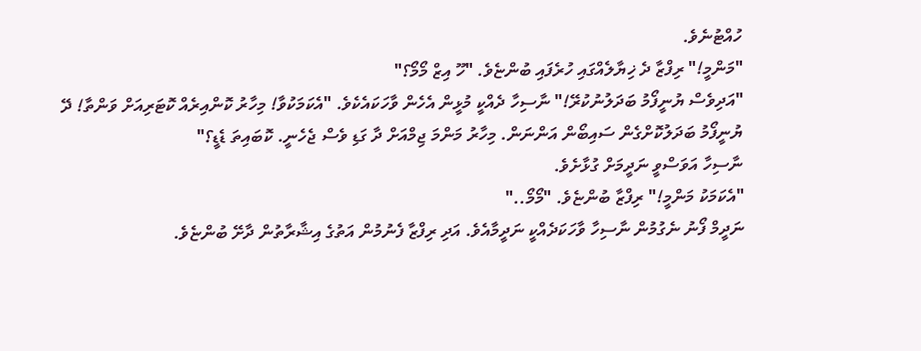ހުއްޓުނެވެ.
"މަންމީ!" ރިފްޒާ ދެ ޚިޔާލެއްގައި ހުރެފައި ބުންޏެވެ. "ހޫ އިޒް މޯމޯ؟"
"އަދިވެސް ޔުނީފޯމު ބަދަލުނުކުރޭ!" ނާސިހާ ދެއްކީ މުޅީން އެހެން ވާހަކައެކެވެ. "އެކަމަކުވާ! މިހާރު ކޮންއިރެއް ކޮޓަރިއަށް ވަންތާ! ދޭ ޔުނީފޯމު ބަދަލުކޮށްގެން ސައިބޯން އަންނަން. މިހާރު މަންމަ ޖިމްއަށް ދާ ގަޑި ވެސް ޖެހެނީ. ކޮބައިތަ ޑެޑީ؟"
ނާސިހާ އަވަސްވީ ނަދީމަށް ގުޅާށެވެ.
"އެކަމަކު މަންމީ!" ރިފްޒާ ބުންޏެވެ. "މޯމޯ.."
ނަދީމް ފޯނު ނެގުމުން ނާސިހާ ވާހަކަދެއްކީ ނަދީމާއެވެ. އަދި ރިފްޒާ ފެނުމުން އަތުގެ އިޝާރާތުން ދާށޭ ބުންޏެވެ.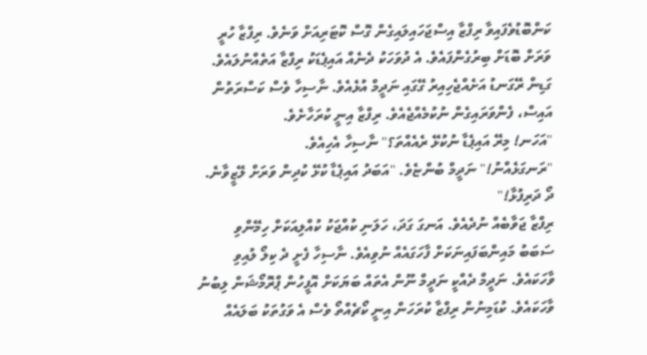ކަންބޮޑުވެފައިވާ ރިފްޒާ އިސްޖަހައިލައިގެން ގޮސް ކޮޓަރިއަށް ވަނެވެ. ރިފްޒާ ހުރީ ވަރަށް ބޮޑަށް ބިރުގެންފައެވެ. އެ ދުވަހަކު ދެނެއް އައިޕެޑަކު ރިފްޒާ އަތެއްނުލައެވެ.
ގަޑިން ރޭގަނޑު އަށެއްޖެހިއިރު ގޭގައި ނަދީމް އުޅެއެވެ. ނާސިހާ ވެސް ކަސްރަތުން އައިސް، ފެންވަރައިގެން ނުކުމެއްޖެއެވެ. ރިފްޒާ އިނީ ކުރަހާށެވެ.
"އަހަނ! މިރޭ އައިޕެޑާ ނުކުޅޭ ރެއެއްތަ؟" ނާސިހާ އެހިއެވެ.
"ރަނގަޅެއްނު!" ނަދީމް ބުންޏެވެ. "އަބަދު އައިޕެޑާ ކުޅޭ ކުދިން ވަރަށް ލޭޒީވާނެ. ދޯ ދަރިފުޅާ!"
ރިފްޒާ ޖަވާބެއް ނުދެއެވެ. އަނގަ ގަދަ، ހަލަނި ކުއްޖަކު ކުއްލިއަކަށް ހިމޭންވި ސަބަބު މައިންބަފައިނަކަށް ފާހަގައެއް ނުވިއެވެ. ނާސިހާ ފެށީ ދެ ކިލޯ ލުއިވި ވާހަކައެވެ. ނަދީމް ދެއްކީ ނަދީމް ނޫން އެތައް ބަޔަކަށް އޮފީހުން ޕްރޮމޯޝަން ލިބުނު ވާހަކައެވެ. ކުޑަމިނުން ރިފްޒާ ކުރަހަން އިނީ ކޯޗެއްތޯ ވެސް އެ ވަގުތަކު ބަލައެއް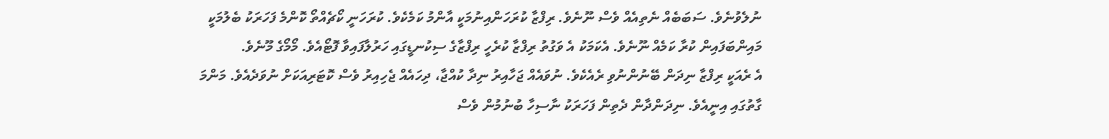ނުލެވުނެވެ. ސަބަބެއް ނެތިއެއް ވެސް ނޫނެވެ. ރިފްޒާ ކުރަހަންއިނުމަކީ އާންމު ކަމެކެވެ. ކުރަހަނީ ކޯޗެއްތޯ ކޮންމެ ފަހަރަކު ބެލުމަކީ މައިންބަފައިން ކުރާ ކަމެއް ނޫނެވެ. އެކަމަކު އެ ވަގުތު ރިފްޒާ ކުރެހީ ރިފްޒާގެ ސިކުނޑީގައި ހަރުލާފައިވާ ފޮޓޯއެވެ. މޯމޯގެ މޫނެވެ.
އެ ރެއަކީ ރިފްޒާ ނިދަން ބޭނުންނުވި ރެއެކެވެ. ނުވައެއް ޖަހާއިރު ނިދާ ކުއްޖާ، ދިހައެއް ޖެހިއިރު ވެސް ކޮޓަރިއަކަށް ނުވަދެއެވެ. މަންމަ ގާތުގައި އިނީއެވެ. ނިދަންދާން ދެތިން ފަހަރަކު ނާސިހާ ބުނުމުން ވެސް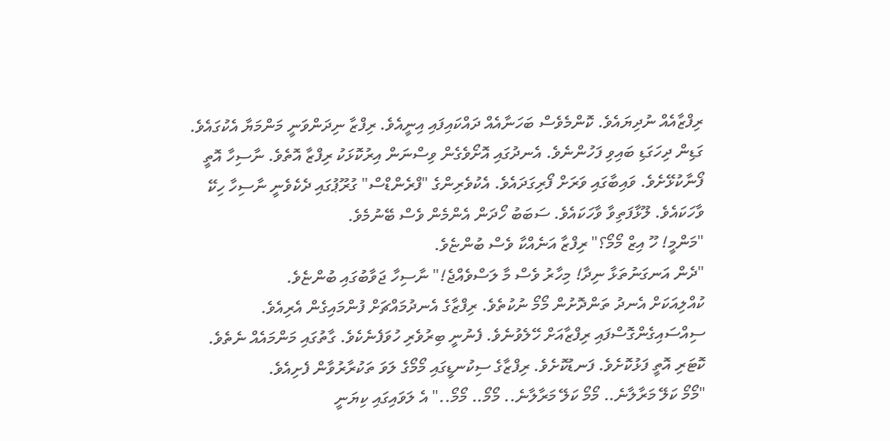ރިފްޒާއެއް ނުދިޔައެވެ. ކޮންމެވެސް ބަހަނާއެއް ދައްކައިފައި އިނީއެވެ. ރިފްޒާ ނިދަންވަނީ މަންމަޔާ އެކުގައެވެ. ގަޑިން ދިހަގަޑި ބައިވި ފަހުންނެވެ. އެނދުގައި އޮށޯވެގެން ވިސްނަން އިރުކޮޅަކު ރިފްޒާ އޮތެވެ. ނާސިހާ އޮތީ ފޯނާކުޅޭށެވެ. ވައިބާގައި ވަރަށް ފޯރިގަދައެވެ. އެކުވެރިންގެ "ފްރެންޑްސް" ގުރޫޕުގައި ދެކެވެނީ ނާސިހާ ހިކޭ ވާހަކައެވެ. ލޫޅާފަތިވާ ވާހަކައެވެ. ސަބަބު ހޯދަން އެންމެން ވެސް ބޭނުމެވެ.
"މަންމީ! ހޫ އިޒް މޯމޯ؟" ރިފްޒާ އަނެއްކާ ވެސް ބުންޏެވެ.
"ދެން އަނގަނުތަޅާ ނިދާ! މިހާރު ވެސް މާ ލަސްވެއްޖެ!" ނާސިހާ ޖަވާބުގައި ބުންޏެވެ.
ކުއްލިއަކަށް އެނދު ތަންދޮށުން މޯމޯ ނުކުތެވެ. ރިފްޒާގެ އެނދުމައްޗަށް ފުންމައިގެން އެރިއެވެ. ސިއްސައިގެންގޮސްފައި ރިފްޒާއަށް ހޭލެވުނެވެ. ފެނުނީ ބިރުވެރި ހުވަފެނެކެވެ. ގާތުގައި މަންމައެއް ނެތެވެ. ކޮޓަރި އޮތީ ފަޅުކޮށެވެ. ފަނޑުކޮށެވެ. ރިފްޒާގެ ސިކުނޑީގައި މޯމޯގެ ލަވަ ތަކުރާރުވާން ފެށިއެވެ.
"މޯމޯ ކަލޭ މަރާލާނެ.. މޯމޯ ކަލޭ މަރާލާނެ.. މޯމޯ.. މޯމޯ.." އެ ލަވައިގައި ކިޔަނީ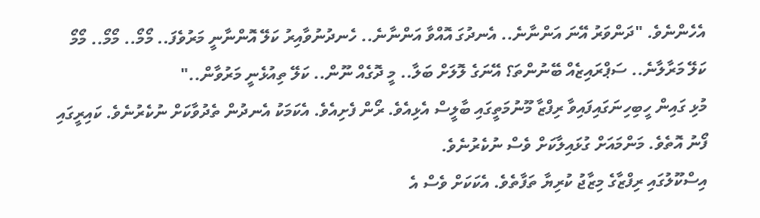އެހެންނެވެ. "ދަންވަރު އޭނަ އަންނާނެ.. އެނދުގަ އޮއްވާ އަންނާނެ.. ހެނދުނުވާއިރު ކަލޭ އޮންނާނީ މަރުވެފަ.. މޯމޯ.. މޯމޯ.. މޯމޯ ކަލޭ މަރާލާނެ.. ސަޕްރައިޒެއް ބޭނުންތަ؟ އޭނަގެ ލޮލަށް ބަލާ.. މީ ދޮގެއް ނޫން.. ކަލޭ ތިއުޅެނީ މަރުވާން.."
މުޅި ގައިން ހީބިހިނަގައިފައިވާ ރިފްޒާ މޫނުމަތީގައި ބާލީސް އެޅިއެވެ. ރޯން ފެށިއެވެ. އެކަމަކު އެނދުން ތެދުވާކަށް ނުކެރުނެވެ. ކައިރީގައި ފޯނު އޮތެވެ. މަންމައަށް ގުޅައިލާކަށް ވެސް ނުކެރުނެވެ.
އިސްކޫލުގައި ރިފްޒާގެ މިޒާޖު ކުރިޔާ ތަފާތެވެ. އެކަކަށް ވެސް އެ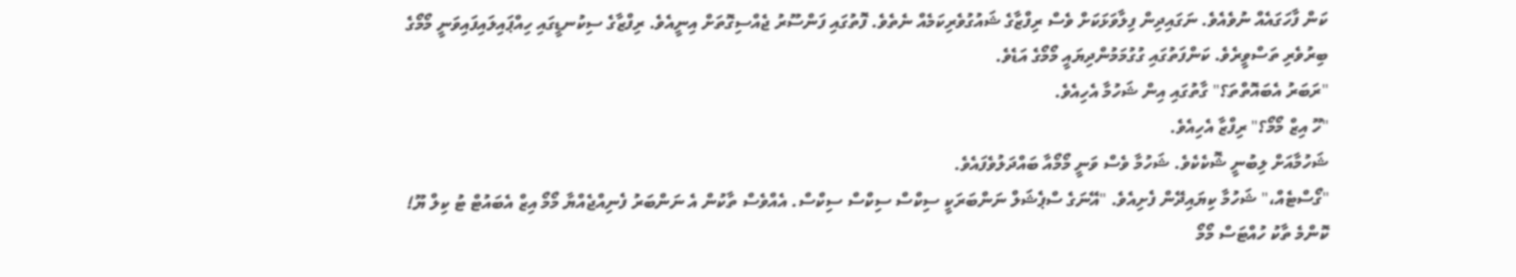ކަން ފާހަގައެއް ނުވެއެވެ. ނަގައިދިން ފިލާވަޅަކަށް ވެސް ރިފްޒާގެ ޝައުގުވެރިކަމެއް ނެތެވެ. ފޮތުގައި ފަންސޫރު ޖެއްސިގޮތަށް އިނީއެވެ. ރިފްޒާގެ ސިކުނޑީގައި ހިއްޕައިލައިފައިވަނީ މޯމޯގެ ބިރުވެރި ތަސްވީރެވެ. ކަންފަތުގައި ގުގުމަމުންދިޔައީ މޯމޯގެ އަޑެވެ.
"ރަބަރު އެބައޮތްތަ؟" ގާތުގައި އިން ޝަހުމާ އެހިއެވެ.
"ހޫ އިޒް މޯމޯ؟" ރިފްޒާ އެހިއެވެ.
ޝަހުމާއަށް ލިބުނީ ޝޮކެކެވެ. ޝަހުމާ ވެސް ވަނީ މޯމޯއާ ބައްދަލުވެފައެވެ.
"ގޯސްޓެއް،" ޝަހުމާ ކިޔައިދޭން ފެށިއެވެ. "އޭނަގެ ސްޕެޝަލް ނަންބަރަކީ ސިކްސް ސިކްސް ސިކްސް. އެއްވެސް ތާކުން އެ ނަންބަރު ފެނިއްޖެއްޔާ މޯމޯ އިޒް އެބައުޓް ޓު ކިލް ޔޫ! ކޮންމެ ތާކު ހުއްޓަސް މޯމޯ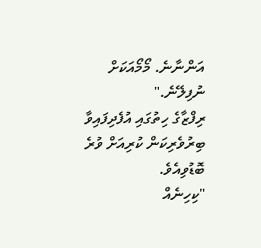އަންނާނެ. މޯމޯއަކަށް ނުފިލޭނެ."
ރިފްޒާގެ ހިތުގައި އުފެދިފައިވާ ބިރުވެރިކަން ކުރިއަށް ވުރެ ބޮޑުވިއެވެ.
"ކިހިނެއް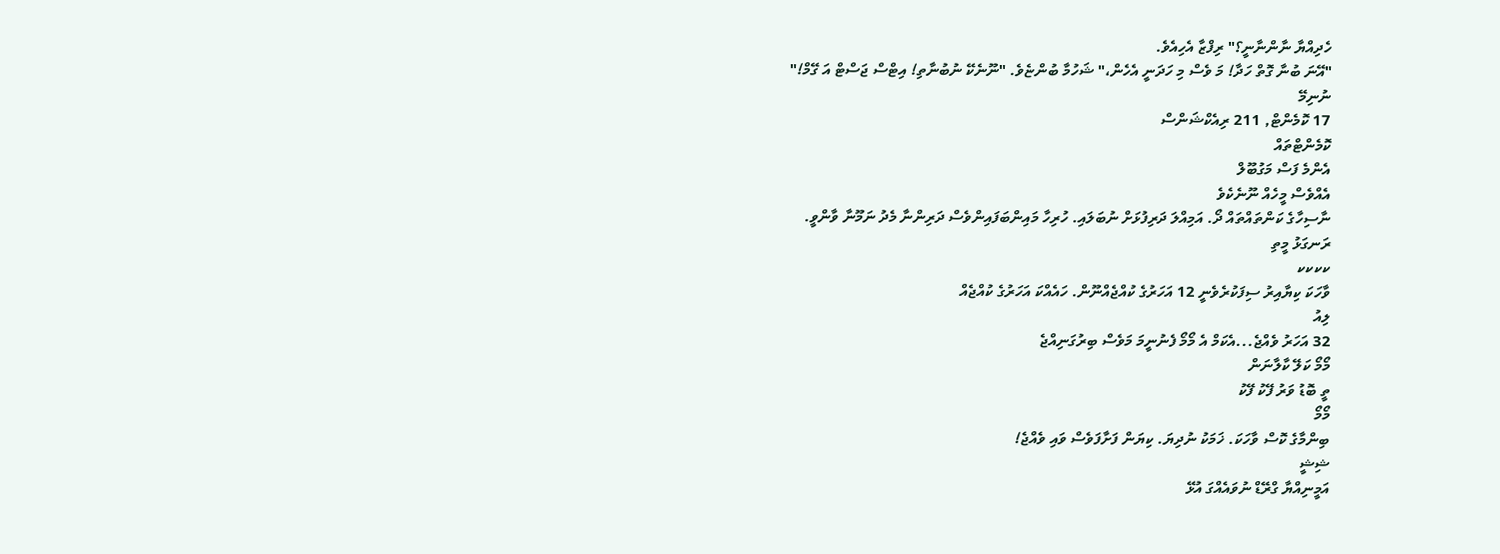ހެދިއްޔާ ނާންނާނީ؟" ރިފްޒާ އެހިއެވެ.
"އޭނަ ބުނާ ގޮތް ހަދާ! މަ ވެސް މި ހަދަނީ އެހެން،" ޝަހުމާ ބުންޏެވެ. "ނޫނެކޭ ނުބުނާތި! އިޓްސް ޖަސްޓް އަ ގޭމް!"
ނުނިމޭ
17 ކޮމެންޓް, 211 ރިއެކްޝަންސް
ކޮމެންޓްތައް
އެންމެ ފަސް މަގުބޫލް
އެއްވެސް މީހެއް ނޫނެކެވެ
ނާސިހާގެ ކަންތައްތައް ދޯ. އަމިއްލަ ދަރިފުޅަށް ނުބަލައި. ހުރިހާ މައިންބަފައިންވެސް ދަރިންނާ މެދު ނަމޫނާ ވާންވީ.
ރަނގަޅު މީތި
ކކކކ
ވާހަކަ ކިޔާއިރު ސިފަކުރެވެނީ 12 އަހަރުގެ ކުއްޖެއްނޫން. ހައެއްކަ އަހަރުގެ ކުއްޖެއް
ލިއު
32 އަހަރު ވެއްޖެ...އެކަމް އެ މޯމޯ ފެނުނީމަ މަވެސް ބިރުގަނިއްޖެ
މޯމޯ ކަލޭ ކާލާނަން
ތީ ބޮޑު ވަރު ފޭކު ފޭކު
މޯމޯ
ބިންމާގެ ކޮސް ވާހަކަ. ޚަމަކު ނުދިޔަ. ކިޔަން ފަށާފަވެސް ވައި ވެއްޖެ!
ޝިޝީ
އަމީނިއްޔާ ގްރޭޑް ނުވައެއްގަ އުޅޭ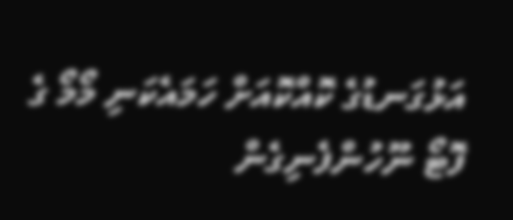އަޅުގަނޑުގެ ކޮއްކޮއަށް ހަމައެކަނި މޯމޯ ގެ ފޮޓޯ ނޫހުންފެނިގެން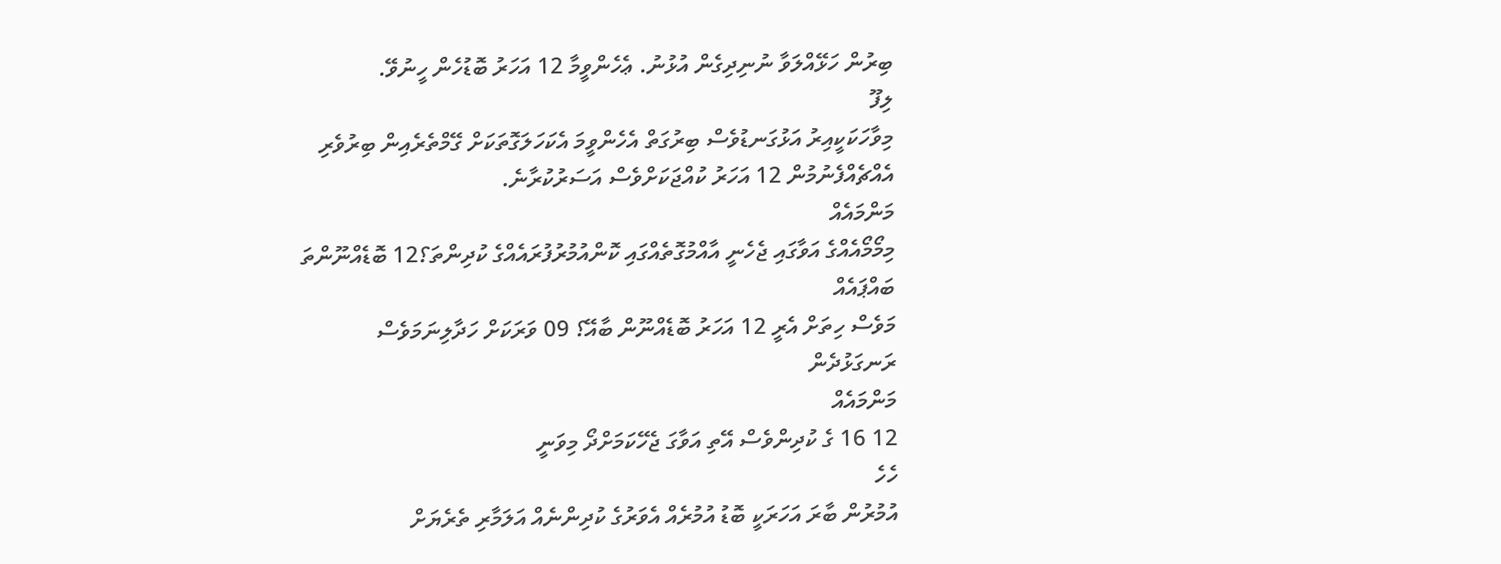ބިރުން ހަޅޭއްލަވާ ނުނިދިގެން އުޅުނު. ޢެހެންވީމާ 12 އަހަރު ބޮޑުހެން ހީނުވޭ.
ލިފޫ
މިވާހަކަކީއިރު އަޅުގަނޑުވެސް ބިރުގަތް އެހެންވީމަ އެކަހަލަގޮތަކަށް ގޭމްތެރެއިން ބިރުވެރި އެއްޗެއްފެނުމުން 12 އަހަރު ކުއްޖަކަށްވެސް އަސަރުކުރާނެ.
މަންމައެއް
މިމޯމޯއެއްގެ އަވާގައި ޖެހެނީ އާއްމުގޮތެއްގައި ކޮންއުމުރުފުރައެއްގެ ކުދިންތަ؟12 ބޮޑެއްނޫންތަ
ބައްޕައެއް
މަވެސް ހިތަށް އެރީ 12 އަހަރު ބޮޑެއްނޫން ބާއޭ؟ 09 ވަރަކަށް ހަދާލިނަމަވެސް ރަނގަޅުދެން
މަންމައެއް
12 16 ގެ ކުދިންވެސް އޭތި އަވާގަ ޖެހޭކަމަށްދޯ މިވަނީ
ހެހެ
އުމުރުން ބާރަ އަހަރަކީ ބޮޑު އުމުރެއް އެވަރުގެ ކުދިންނެއް އަލަމާރި ތެރެޔަށް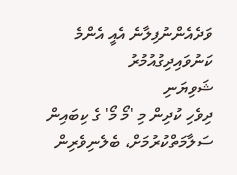ވަދެއެންނުފިލާނެ އެއީ އެންމެ ކަނުވައިދިގުއުމުރު
ޝަވިޔަނި
ދިވެހި ކުދިން މި 'މޯ މޯ' ގެ ކިބައިން ސަލާމަތްކުރުމަށް، ބެލެނިވެރިން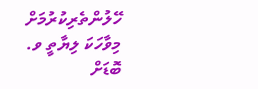ހޭލުންތެރިކުރުމަށް މިވާހަކަ ލިޔާތީ ވ. ބޮޑަށް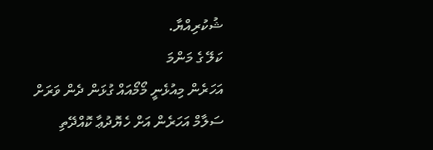ޝުކުރިއްޔާ.
ކަލޭ ގެ މަންމަ
އަހަރެން މިއުޅެނީ މޯމޯއައް ގުޅަން ދެން ވަރަށް ސަލާމް އަހަރެން އަށް ހެޔޮދުޢާ ކޮއްދޭތި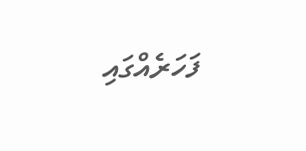ފަހަރެއްގައި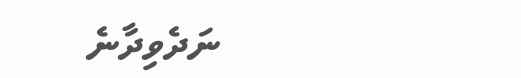ނަދެވިދާނެ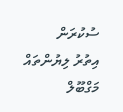ސުކުރަން
އިތުރު ލިޔުންތައް
މަގްބޫލް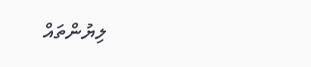ލިޔުންތައް